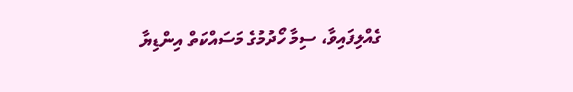ގެއްލިފައިވާ، ސިމާ ހޯދުމުގެ މަސައްކަތް އިންޑިޔާ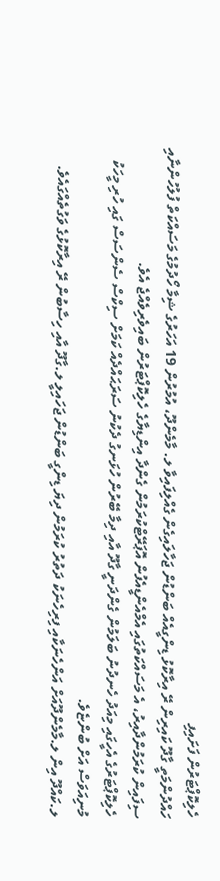ހެލިކޮޕްޓަރުން ފަށައިފި
ހައްދުންމަތީ ގާދޫ ކައިރިން ރޭ އިރާކޮޅު ޑިންގީއެއް ބަންޑުން ޖަހާލައިގެން ގެއްލިފައިވާ ލ. މާމެންދޫ، އުމުރުން 19 އަހަރުގެ ޝިމާ ހޯދުމުގެ މަސައްކަތް ފުލުހުންނާއި ސިފައިން ކުރަމުންދާއިރު، އެ މަސައްކަތުގައި އެމްއެންޑީއެފުން އޮޕަރޭޓްކުރަމުން ގެންދާ އިންޑިޔާގެ ހެލިކޮޕްޓަރުން ބައިވެރިވެއްޖެ އެވެ.
ހެލިކޮޕްޓަރުގެ އެހީގައި މިއަދު ހެނދުނު ބަލަމުން ގެންދަނީ ގާދޫ އާއި ދިމާ ބޭރުން ހުޅަނގު ދެކުނު ސަރަޙައްދެއް ކަމަށް ސިކްސް ސެންސަސް ގައި ހުރި މީހަކު މުނިއަވަސް އަށް ބުންޏެވެ.
ލ.ކައްދޫ އިން ލ.މާމެންދޫއަށް އަންހެނަކާއި ފިރިހެނަކު ދަތުރު ކުރަމުން ދިޔަ ޑިންގީ ބަންޑުން ޖަހައިލީ ލ.ގާދޫ އާއި ހިސާބުން ރޭ އިރާކޮޅުގެ ވަގުތެއްގައެވެ.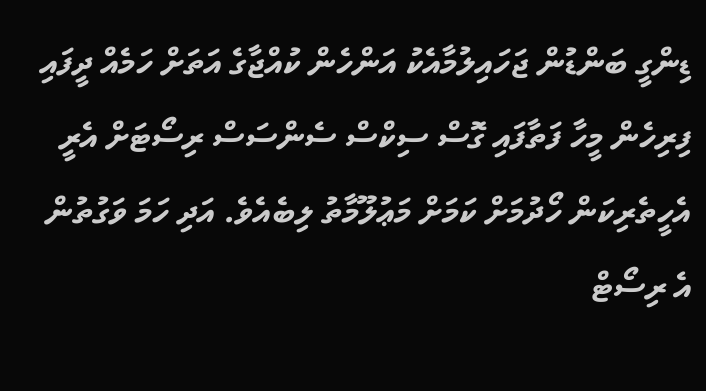ޑިންގީ ބަންޑުން ޖަހައިލުމާއެކު އަންހެން ކުއްޖާގެ އަތަށް ހަމެއް ދީފައި ފިރިހެން މީހާ ފަތާފައި ގޮސް ސިކްސް ސެންސަސް ރިސޯޓަށް އެރީ އެހީތެރިކަން ހޯދުމަށް ކަމަށް މަޢުލޫމާތު ލިބެއެވެ. އަދި ހަމަ ވަގުތުން އެ ރިސޯޓް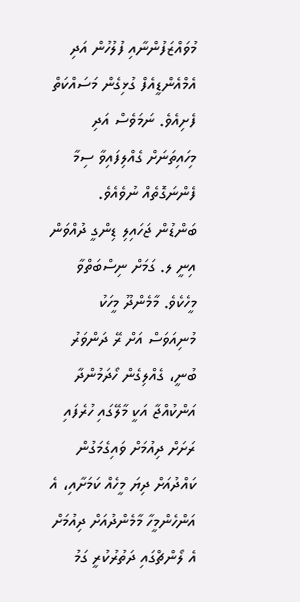މުވައްޒަފުންނާއި ފުލުހުން އަދި އެމްއެންޑީއެފް ގުޅިގެން މަސައްކަތް ފެށިއެވެ. ނަމަވެސް އަދި މިހައިތަނަށް ގެއްލިފައިވާ ސިމާ ފެންނަގޮތެއް ނުވެއެވެ.
ބަންޑުން ޖަހައިލި ޑިންގީ ދުއްވަން އިނީ ލ. ގަމަށް ނިސްބަތްވާ މީހެކެވެ. މާމެންދޫ މީހަކު މުނިއަވަސް އަށް ރޭ ދަންވަރު ބުނީ، ގެއްލިގެން ހޯދަމުންދާ އަންކުއްޖާ އަކީ މާލޭގައި ހުރެފައި ރަށަށް ދިއުމަށް ވައިގެމަގުން ކައްދުއަށް ދިޔަ މީހެއް ކަމަށާއި، އެ އަންހެންމީހާ މާމެންދުއަށް ދިއުމަށް އެ ލޯންޗްގައި ދަތުރުކުރީ ގަމު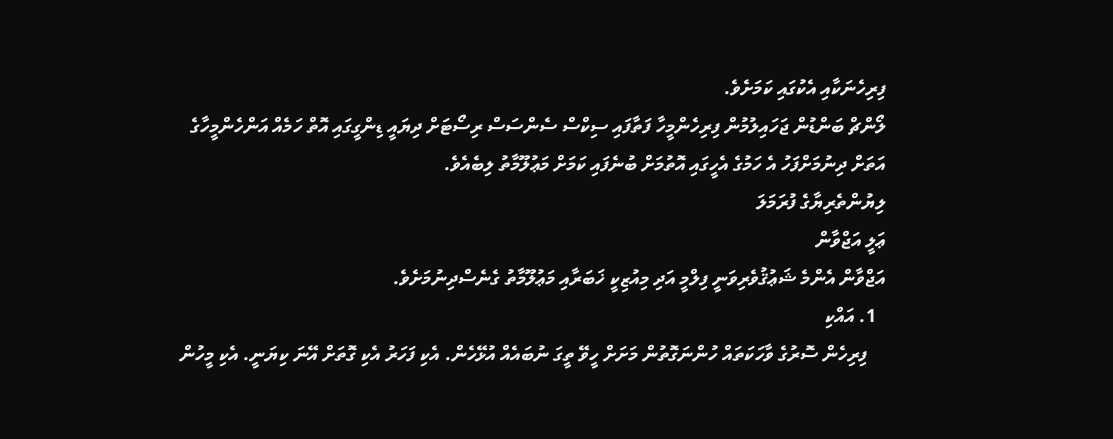ފިރިހެނަކާއި އެކުގައި ކަމަށެވެ.
ލޯންޗް ބަންޑުން ޖަހައިލުމުން ފިރިހެންމީހާ ފަތާފައި ސިކްސް ސެންސަސް ރިސޯޓަށް ދިޔައީ ޑިންގީގައި އޮތް ހަމެއް އަންހެންމީހާގެ އަތަށް ދިނުމަށްފަހު އެ ހަމުގެ އެހީގައި އޮތުމަށް ބުނެފައި ކަމަށް މަޢުލޫމާތު ލިބެއެވެ.
ލިޔުންތެރިޔާގެ ފުރަމަލަ
ޢަލީ އަޖްވާން
އަޖްވާން އެންމެ ޝަޢުޤުވެރިވަނީ ފިލްމީ އަދި މިއުޒިކީ ޚަބަރާއި މަޢުލޫމާތު ގެނެސްދިނުމަށެވެ.
  1. އައްކި
    ފިރިހެން ސޮރުގެ ވާހަކަތައް ހުންނަގޮތުން މަށަށް ހީވޭ ތީގަ ނުބައެއް އުޅޭހެން. އެކި ފަހަރު އެކި ގޮތަށް އޭނަ ކިޔަނީ. އެކި މީހުން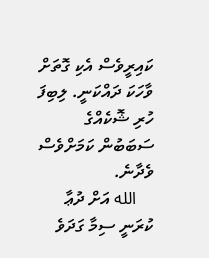ކައިރީވެސް އެކި ގޮތަށް ވާހަކަ ދައްކަނީ. ލިބިފަ ހުރި ޝޮކެއްގެ ސަބަބުން ކަމަށްވެސް ވެދާނެ.
    الله އަށް ދުޢާ ކުރަނީ ސިމާ ގަދަވެ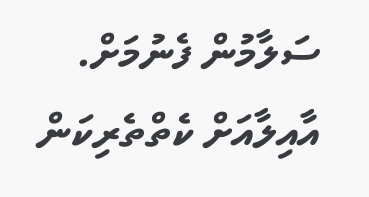ސަލާމުން ފެނުމަށް. އާއިލާއަށް ކެތްތެރިކަން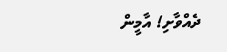ދެއްވާށި! އާމީން